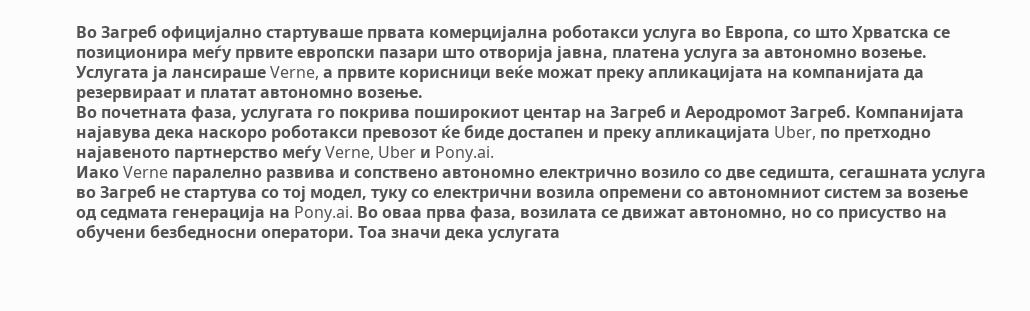Во Загреб официјално стартуваше првата комерцијална роботакси услуга во Европа, со што Хрватска се позиционира меѓу првите европски пазари што отворија јавна, платена услуга за автономно возење. Услугата ја лансираше Verne, а првите корисници веќе можат преку апликацијата на компанијата да резервираат и платат автономно возење.
Во почетната фаза, услугата го покрива поширокиот центар на Загреб и Аеродромот Загреб. Компанијата најавува дека наскоро роботакси превозот ќе биде достапен и преку апликацијата Uber, по претходно најавеното партнерство меѓу Verne, Uber и Pony.ai.
Иако Verne паралелно развива и сопствено автономно електрично возило со две седишта, сегашната услуга во Загреб не стартува со тој модел, туку со електрични возила опремени со автономниот систем за возење од седмата генерација на Pony.ai. Во оваа прва фаза, возилата се движат автономно, но со присуство на обучени безбедносни оператори. Тоа значи дека услугата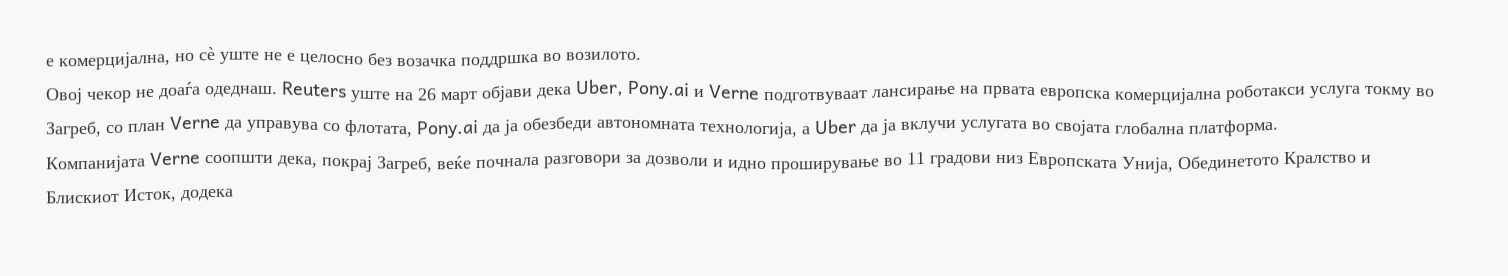е комерцијална, но сè уште не е целосно без возачка поддршка во возилото.
Овој чекор не доаѓа одеднаш. Reuters уште на 26 март објави дека Uber, Pony.ai и Verne подготвуваат лансирање на првата европска комерцијална роботакси услуга токму во Загреб, со план Verne да управува со флотата, Pony.ai да ја обезбеди автономната технологија, а Uber да ја вклучи услугата во својата глобална платформа.
Компанијата Verne соопшти дека, покрај Загреб, веќе почнала разговори за дозволи и идно проширување во 11 градови низ Европската Унија, Обединетото Кралство и Блискиот Исток, додека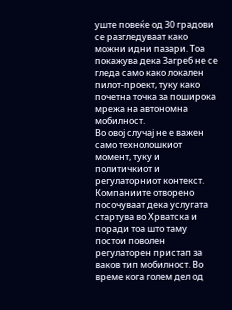уште повеќе од 30 градови се разгледуваат како можни идни пазари. Тоа покажува дека Загреб не се гледа само како локален пилот-проект, туку како почетна точка за поширока мрежа на автономна мобилност.
Во овој случај не е важен само технолошкиот момент, туку и политичкиот и регулаторниот контекст. Компаниите отворено посочуваат дека услугата стартува во Хрватска и поради тоа што таму постои поволен регулаторен пристап за ваков тип мобилност. Во време кога голем дел од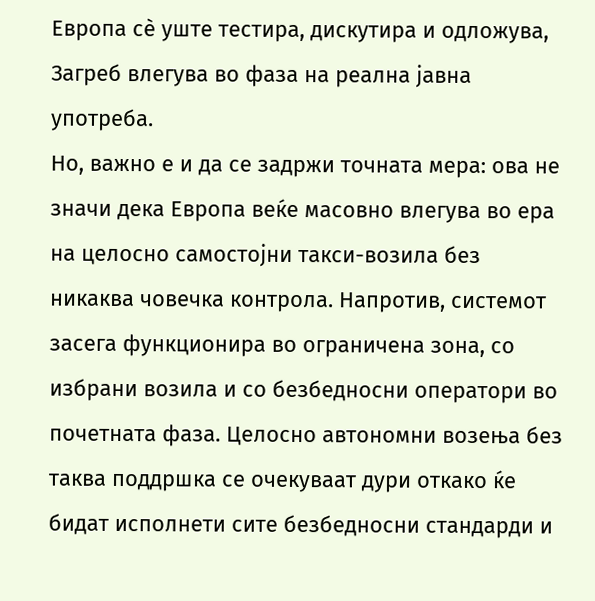Европа сè уште тестира, дискутира и одложува, Загреб влегува во фаза на реална јавна употреба.
Но, важно е и да се задржи точната мера: ова не значи дека Европа веќе масовно влегува во ера на целосно самостојни такси-возила без никаква човечка контрола. Напротив, системот засега функционира во ограничена зона, со избрани возила и со безбедносни оператори во почетната фаза. Целосно автономни возења без таква поддршка се очекуваат дури откако ќе бидат исполнети сите безбедносни стандарди и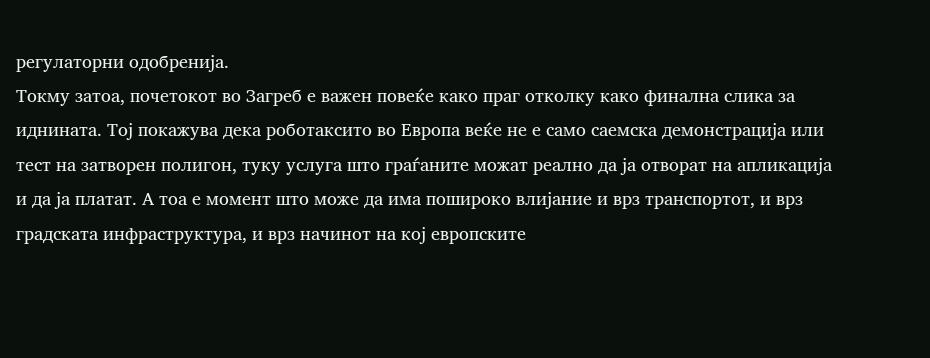регулаторни одобренија.
Токму затоа, почетокот во Загреб е важен повеќе како праг отколку како финална слика за иднината. Тој покажува дека роботаксито во Европа веќе не е само саемска демонстрација или тест на затворен полигон, туку услуга што граѓаните можат реално да ја отворат на апликација и да ја платат. А тоа е момент што може да има пошироко влијание и врз транспортот, и врз градската инфраструктура, и врз начинот на кој европските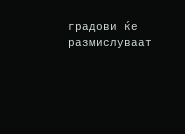градови ќе размислуваат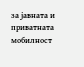за јавната и приватната мобилност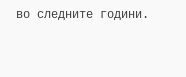во следните години.